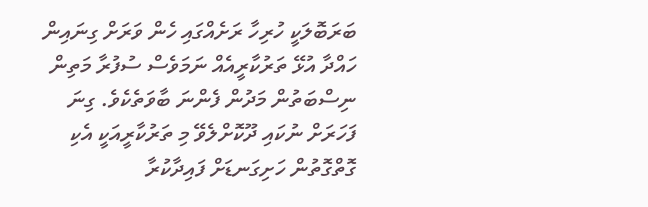ބަރަބޮލަކީ ހުރިހާ ރަށެއްގައި ހެން ވަރަށް ގިނައިން ހައްދާ އުޅޭ ތަރުކާރީއެއް ނަމަވެސް ސުފުރާ މަތިން ނިސްބަތުން މަދުން ފެންނަ ބާވަތެކެވެ. ގިނަ ފަހަރަށް ނުކައި ދޫކޮށްލެވޭ މި ތަރުކާރީއަކީ އެކި ގޮތްގޮތުން ހަށިގަނޑަށް ފައިދާކުރާ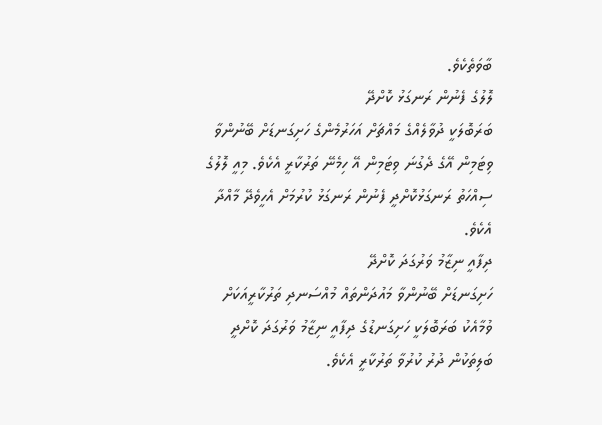ބާވަތެކެވެ.
ލޮލުގެ ފެނުން ރަނގަޅު ކޮށްދޭ
ބަރަބޮލަކީ ދުވާލެއްގެ މައްޗަށް އަހަރުމެންގެ ހަށިގަނޑަށް ބޭނުންވާ ވިޓަމިން އޭގެ ދެގުނަ ވިޓަމިން އޭ ހިމެނޭ ތަރުކާރީ އެކެވެ. މިއީ ލޮލުގެ ސިއްހަތު ރަނގަޅުކޮށްދީ ފެނުން ރަނގަޅު ކުރުމަށް އެހީވެދޭ މާއްދާ އެކެވެ.
ދިފާއީ ނިޒާމު ވަރުގަދަ ކޮށްދޭ
ހަށިގަނޑަށް ބޭނުންވާ މައުދަންތައް މުއްސަނދި ތަރުކާރީއަކަށް ވުމާއެކު ބަރަބޮލަކީ ހަށިގަނޑުގެ ދިފާއީ ނިޒާމު ވަރުގަދަ ކޮށްދީ ބަލިތަކުން ދުރު ކުރުވާ ތަރުކާރީ އެކެވެ.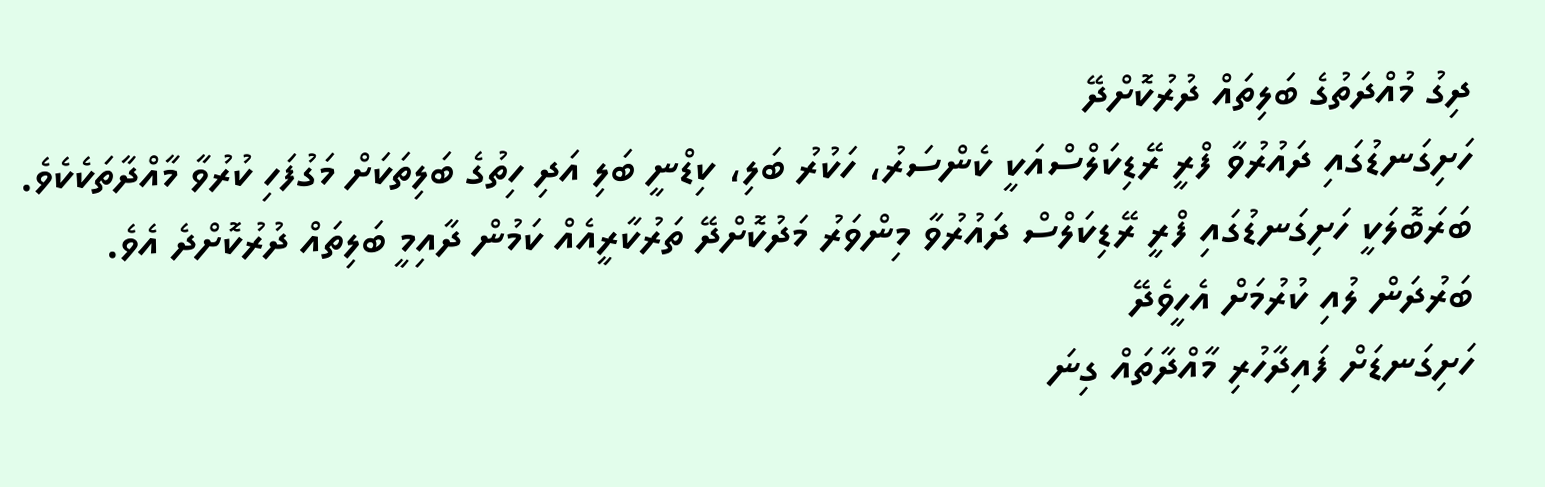ދިގު މުއްދަތުގެ ބަލިތައް ދުރުކޮށްދޭ
ހަށިގަނޑުގައި ދައުރުވާ ފްރީ ރޭޑިކަލްސްއަކީ ކެންސަރު، ހަކުރު ބަލި، ކިޑްނީ ބަލި އަދި ހިތުގެ ބަލިތަކަށް މަގުފަހި ކުރުވާ މާއްދާތަކެކެވެ. ބަރަބޮލަކީ ހަށިގަނޑުގައި ފްރީ ރޭޑިކަލްސް ދައުރުވާ މިންވަރު މަދުކޮށްދޭ ތަރުކާރީއެއް ކަމުން ދާއިމީ ބަލިތައް ދުރުކޮށްދެ އެވެ.
ބަރުދަން ލުއި ކުރުމަށް އެހީވެދޭ
ހަށިގަނޑަށް ފައިދާހުރި މާއްދާތައް ގިނަ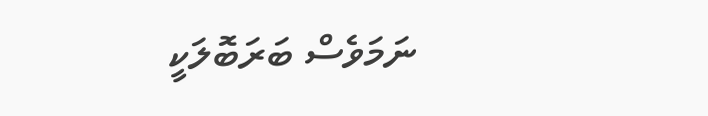ނަމަވެސް ބަރަބޮލަކީ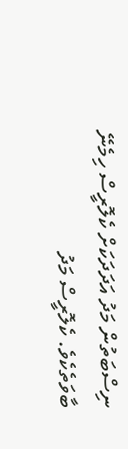ނިސްބަތުން މަދު އަދަދަކަށް ކެލޮރީސް ހިމެނޭ ބާވަތެކެވެ. ކެލޮރީސް މަދު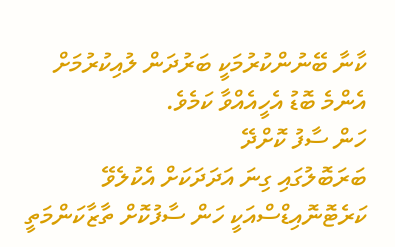ކާނާ ބޭނުންކުރުމަކީ ބަރުދަން ލުއިކުރުމަށް އެންމެ ބޮޑު އެހީއެއްވާ ކަމެވެ.
ހަން ސާފު ކޮށްދޭ
ބަރަބޮލުގައި ގިނަ އަދަދަކަށް އެކުލެވޭ ކަރެޓޮނޮއިޑްސްއަކީ ހަން ސާފުކޮށް ތާޒާކަންމަތީ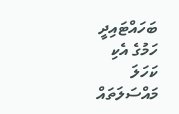ބަހައްޓައިދީ ހަމުގެ އެކި ކަހަލަ މައްސަލަތައް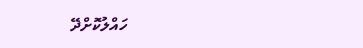ހައްލުކޮށްދޭ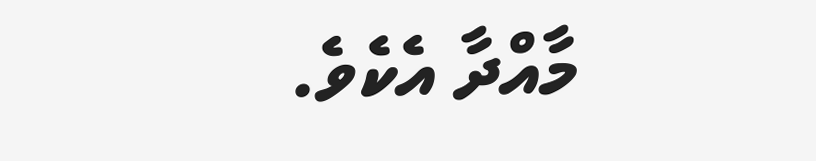މާއްދާ އެކެވެ.